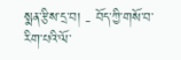སྨན་རྩིས་དྲ་བ། - བོད་ཀྱི་གསོ་བ་རིག་པའི་ལོ་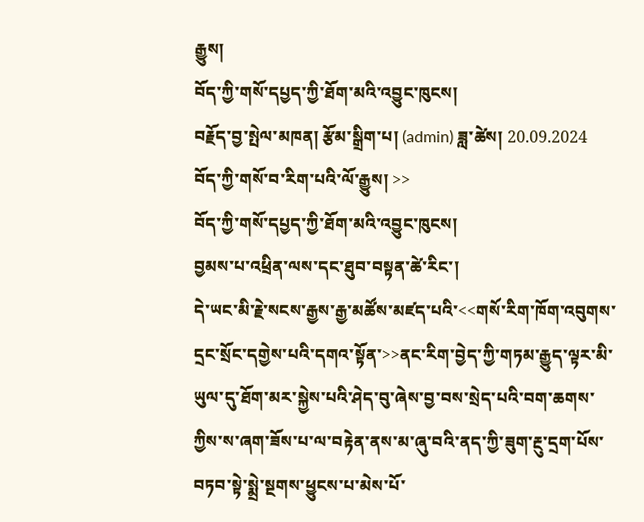རྒྱུས།
བོད་ཀྱི་གསོ་དཔྱད་ཀྱི་ཐོག་མའི་འབྱུང་ཁུངས།
བརྗོད་བྱ་སྤེལ་མཁན། རྩོམ་སྒྲིག་པ། (admin) ཟླ་ཚེས། 20.09.2024
བོད་ཀྱི་གསོ་བ་རིག་པའི་ལོ་རྒྱུས། >>
བོད་ཀྱི་གསོ་དཔྱད་ཀྱི་ཐོག་མའི་འབྱུང་ཁུངས།
བྱམས་པ་འཕྲིན་ལས་དང་ཐུབ་བསྟན་ཚེ་རིང་།
དེ་ཡང་མི་རྗེ་སངས་རྒྱས་རྒྱ་མཚོས་མཛད་པའི་<<གསོ་རིག་ཁོག་འབུགས་དྲང་སྲོང་དགྱེས་པའི་དགའ་སྟོན་>>ནང་རིག་བྱེད་ཀྱི་གཏམ་རྒྱུད་ལྟར་མི་ཡུལ་དུ་ཐོག་མར་སྐྱེས་པའི་ཤེད་བུ་ཞེས་བྱ་བས་སྲེད་པའི་བག་ཆགས་ཀྱིས་ས་ཞག་ཟོས་པ་ལ་བརྟེན་ནས་མ་ཞུ་བའི་ནད་ཀྱི་ཟུག་རྔུ་དྲག་པོས་བཏབ་སྟེ་སྨྲེ་སྔགས་ཕྱུངས་པ་མེས་པོ་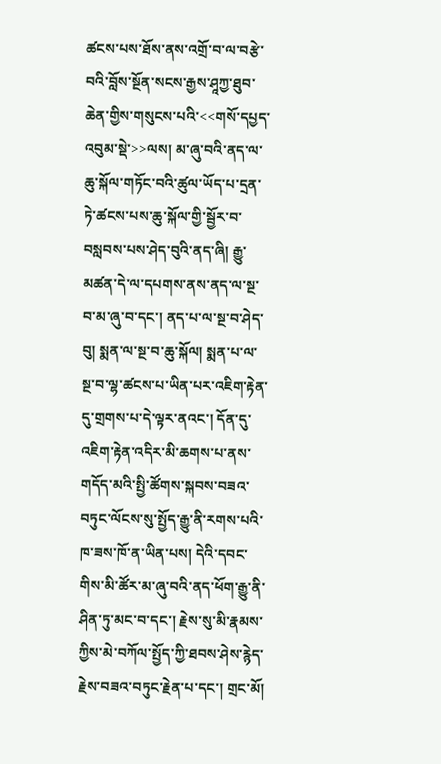ཚངས་པས་ཐོས་ནས་འགྲོ་བ་ལ་བརྩེ་བའི་བློས་སྔོན་སངས་རྒྱས་ཤཱཀྱ་ཐུབ་ཆེན་གྱིས་གསུངས་པའི་<<གསོ་དཔྱད་འབུམ་སྡེ་>>ལས། མ་ཞུ་བའི་ནད་ལ་ཆུ་སྐོལ་གཏོང་བའི་ཚུལ་ཡོད་པ་དྲན་ཏེ་ཚངས་པས་ཆུ་སྐོལ་གྱི་སྦྱོར་བ་བསླབས་པས་ཤེད་བུའི་ནད་ཞི། རྒྱུ་མཚན་དེ་ལ་དཔགས་ནས་ནད་ལ་སྔ་བ་མ་ཞུ་བ་དང་། ནད་པ་ལ་སྔ་བ་ཤེད་བུ། སྨན་ལ་སྔ་བ་ཆུ་སྐོལ། སྨན་པ་ལ་སྔ་བ་ལྷ་ཚངས་པ་ཡིན་པར་འཇིག་རྟེན་དུ་གྲགས་པ་དེ་ལྟར་ནའང་། དོན་དུ་འཇིག་རྟེན་འདིར་མི་ཆགས་པ་ནས་གདོད་མའི་སྤྱི་ཚོགས་སྐབས་བཟའ་བཏུང་ལོངས་སུ་སྤྱོད་རྒྱུ་ནི་རགས་པའི་ཁ་ཟས་ཁོ་ན་ཡིན་པས། དེའི་དབང་གིས་མི་ཚོར་མ་ཞུ་བའི་ནད་ཕོག་རྒྱུ་ནི་ཤིན་ཏུ་མང་བ་དང་། རྗེས་སུ་མི་རྣམས་ཀྱིས་མེ་བཀོལ་སྤྱོད་ཀྱི་ཐབས་ཤེས་རྙེད་རྗེས་བཟའ་བཏུང་རྗེན་པ་དང་། གྲང་མོ།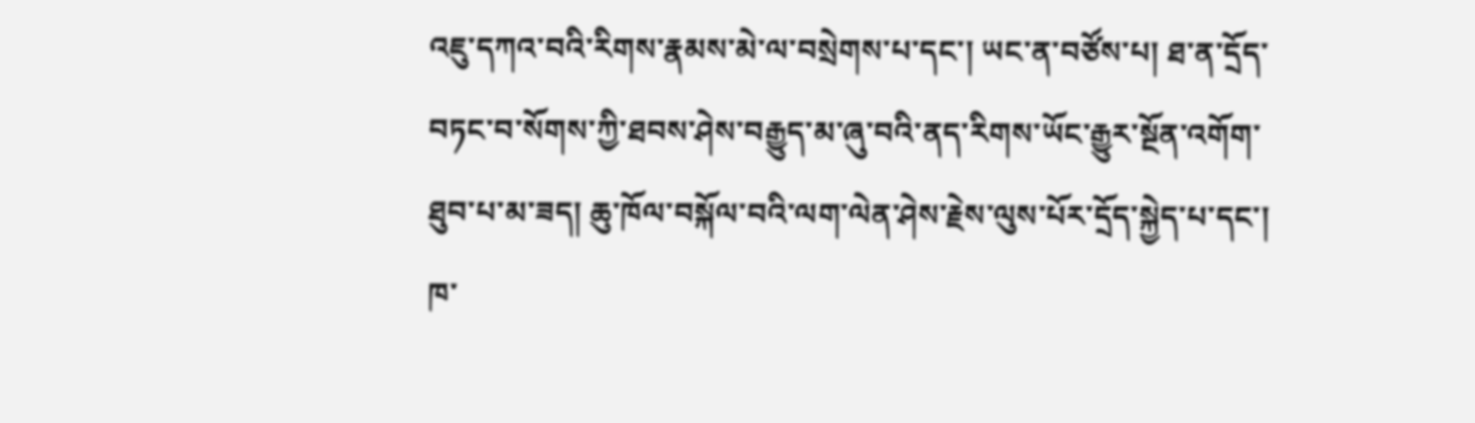འཇུ་དཀའ་བའི་རིགས་རྣམས་མེ་ལ་བསྲེགས་པ་དང་། ཡང་ན་བཙོས་པ། ཐ་ན་དྲོད་བཏང་བ་སོགས་ཀྱི་ཐབས་ཤེས་བརྒྱུད་མ་ཞུ་བའི་ནད་རིགས་ཡོང་རྒྱུར་སྔོན་འགོག་ཐུབ་པ་མ་ཟད། ཆུ་ཁོལ་བསྐོལ་བའི་ལག་ལེན་ཤེས་རྗེས་ལུས་པོར་དྲོད་སྐྱེད་པ་དང་། ཁ་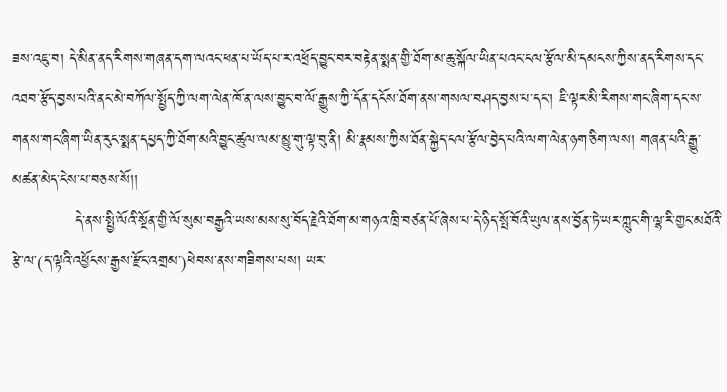ཟས་འཇུ་བ། དེ་མིན་ནད་རིགས་གཞན་དག་ལའང་ཕན་པ་ཡོད་པ་ར་འཕྲོད་བྱུང་བར་བརྟེན་སྨན་གྱི་ཐོག་མ་ཆུ་སྐོལ་ཡིན་པའང་ངལ་རྩོལ་མི་དམངས་ཀྱིས་ནད་རིགས་དང་འཐབ་རྩོད་བྱས་པའི་ནང་མེ་བཀོལ་སྤྱོད་ཀྱི་ལག་ལེན་ཁོ་ན་ལས་བྱུང་བ་ལོ་རྒྱུས་ཀྱི་དོན་དངོས་ཐོག་ནས་གསལ་བཤད་བྱས་པ་དང་། ཇི་ལྟར་མི་རིགས་གང་ཞིག་དང་ས་གནས་གང་ཞིག་ཡིན་རུང་སྨན་དཔྱད་ཀྱི་ཐོག་མའི་བྱུང་ཚུལ་ལམ་མྱུ་གུ་ལྟ་བུ་ནི། མི་རྣམས་ཀྱིས་ཐོན་སྐྱེད་ངལ་རྩོལ་བྱེད་པའི་ལག་ལེན་ཉག་ཅིག་ལས། གཞན་པའི་རྒྱུ་མཚན་མེད་ངེས་པ་བཅས་སོ།།
            དེ་ནས་སྤྱི་ལོའི་སྔོན་གྱི་ལོ་སུམ་བརྒྱའི་ཡས་མས་སུ་བོད་རྗེའི་ཐོག་མ་གཉའ་ཁྲི་བཙན་པོ་ཞེས་པ་དེ་ཉིད་སྤོ་བོའི་ཡུལ་ནས་བྱོན་ཏེ་ཡར་ཀླུང་གི་ལྷ་རི་གྱང་མཐོའི་རྩེ་ལ་(ད་ལྟའི་འཕྱོངས་རྒྱས་རྫོང་འགྲམ་)ཕེབས་ནས་གཟིགས་པས། ཡར་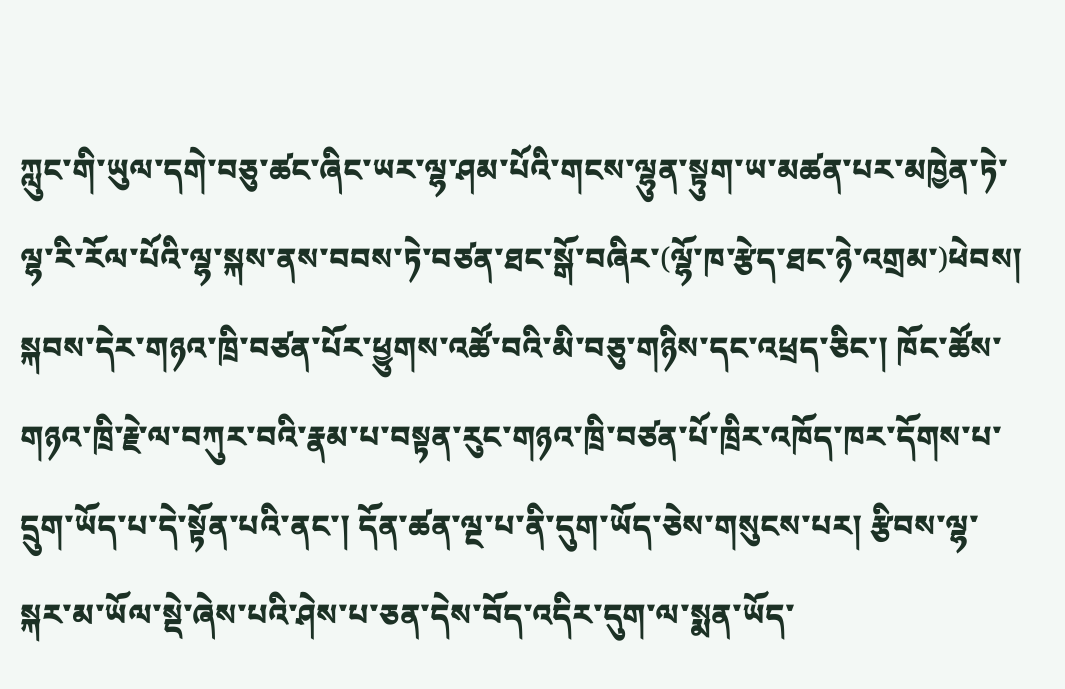ཀླུང་གི་ཡུལ་དགེ་བཅུ་ཚང་ཞིང་ཡར་ལྷ་ཤམ་པོའི་གངས་ལྷུན་སྟུག་ཡ་མཚན་པར་མཁྱེན་ཏེ་ལྷ་རི་རོལ་པོའི་ལྷ་སྐས་ནས་བབས་ཏེ་བཙན་ཐང་སྒོ་བཞིར་(ལྷོ་ཁ་རྩེད་ཐང་ཉེ་འགྲམ་)ཕེབས། སྐབས་དེར་གཉའ་ཁྲི་བཙན་པོར་ཕྱུགས་འཚོ་བའི་མི་བཅུ་གཉིས་དང་འཕྲད་ཅིང་། ཁོང་ཚོས་གཉའ་ཁྲི་རྗེ་ལ་བཀུར་བའི་རྣམ་པ་བསྟན་རུང་གཉའ་ཁྲི་བཙན་པོ་ཁྲིར་འཁོད་ཁར་དོགས་པ་དྲུག་ཡོད་པ་དེ་སྟོན་པའི་ནང་། དོན་ཚན་ལྔ་པ་ནི་དུག་ཡོད་ཅེས་གསུངས་པར། རྩིབས་ལྷ་སྐར་མ་ཡོལ་སྡེ་ཞེས་པའི་ཤེས་པ་ཅན་དེས་བོད་འདིར་དུག་ལ་སྨན་ཡོད་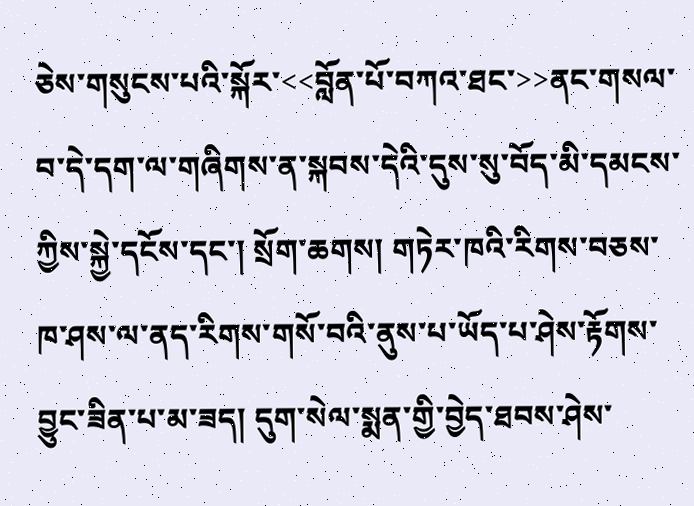ཅེས་གསུངས་པའི་སྐོར་<<བློན་པོ་བཀའ་ཐང་>>ནང་གསལ་བ་དེ་དག་ལ་གཞིགས་ན་སྐབས་དེའི་དུས་སུ་བོད་མི་དམངས་ཀྱིས་སྐྱེ་དངོས་དང་། སྲོག་ཆགས། གཏེར་ཁའི་རིགས་བཅས་ཁ་ཤས་ལ་ནད་རིགས་གསོ་བའི་ནུས་པ་ཡོད་པ་ཤེས་རྟོགས་བྱུང་ཟིན་པ་མ་ཟད། དུག་སེལ་སྨན་གྱི་བྱེད་ཐབས་ཤེས་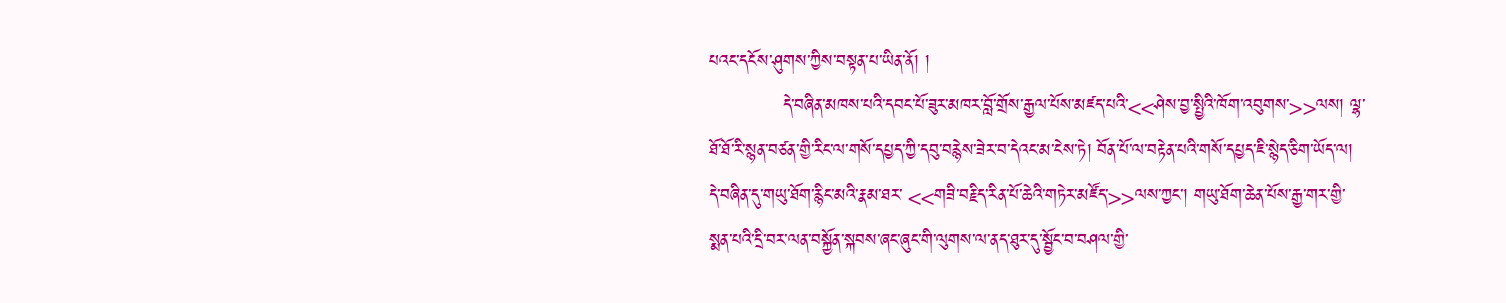པའང་དངོས་ཤུགས་ཀྱིས་བསྟན་པ་ཡིན་ནོ། །
            དེ་བཞིན་མཁས་པའི་དབང་པོ་ཟུར་མཁར་བློ་གྲོས་རྒྱལ་པོས་མཛད་པའི་<<ཤེས་བྱ་སྤྱིའི་ཁོག་འབུགས་>>ལས། ལྷ་ཐོ་ཐོ་རི་སྙན་བཙན་གྱི་རིང་ལ་གསོ་དཔྱད་ཀྱི་དབུ་བརྙེས་ཟེར་བ་དེའང་མ་ངེས་ཏེ། བོན་པོ་ལ་བརྟེན་པའི་གསོ་དཔྱད་ཇི་སྙེད་ཅིག་ཡོད་ལ། དེ་བཞིན་དུ་གཡུ་ཐོག་རྙིང་མའི་རྣམ་ཐར་ <<གཟི་བརྗིད་རིན་པོ་ཆེའི་གཏེར་མཛོད་>>ལས་ཀྱང་། གཡུ་ཐོག་ཆེན་པོས་རྒྱ་གར་གྱི་སྨན་པའི་དྲི་བར་ལན་བསྐྱོན་སྐབས་ཞང་ཞུང་གི་ལུགས་ལ་ནད་ཐུར་དུ་སྦྱོང་བ་བཤལ་གྱི་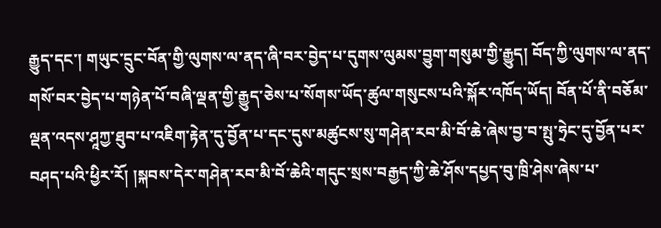རྒྱུད་དང་། གཡུང་དྲུང་བོན་གྱི་ལུགས་ལ་ནད་ཞི་བར་བྱེད་པ་དུགས་ལུམས་བྱུག་གསུམ་གྱི་རྒྱུད། བོད་ཀྱི་ལུགས་ལ་ནད་གསོ་བར་བྱེད་པ་གཉེན་པོ་བཞི་ལྡན་གྱི་རྒྱུད་ཅེས་པ་སོགས་ཡོད་ཚུལ་གསུངས་པའི་སྐོར་འཁོད་ཡོད། བོན་པོ་ནི་བཅོམ་ལྡན་འདས་ཤཱཀྱ་ཐུབ་པ་འཇིག་རྟེན་དུ་བྱོན་པ་དང་དུས་མཚུངས་སུ་གཤེན་རབ་མི་བོ་ཆེ་ཞེས་བྱ་བ་སྤུ་ཧྲེང་དུ་བྱོན་པར་བཤད་པའི་ཕྱིར་རོ། །སྐབས་དེར་གཤེན་རབ་མི་བོ་ཆེའི་གདུང་སྲས་བརྒྱད་ཀྱི་ཆེ་ཤོས་དཔྱད་བུ་ཁྲི་ཤེས་ཞེས་པ་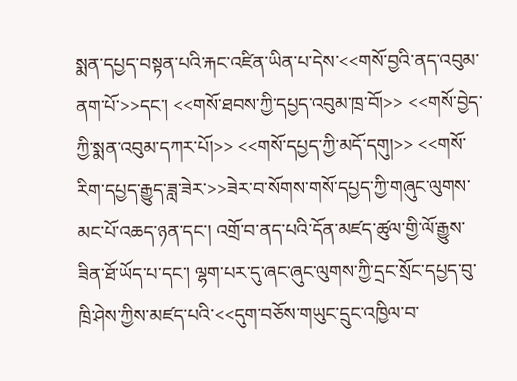སྨན་དཔྱད་བསྟན་པའི་རྐང་འཛིན་ཡིན་པ་དེས་<<གསོ་བྱའི་ནད་འབུམ་ནག་པོ་>>དང་། <<གསོ་ཐབས་ཀྱི་དཔྱད་འབུམ་ཁྲ་བོ།>> <<གསོ་བྱེད་ཀྱི་སྨན་འབུམ་དཀར་པོ།>> <<གསོ་དཔྱད་ཀྱི་མདོ་དགུ།>> <<གསོ་རིག་དཔྱད་རྒྱུད་ཟླ་ཟེར་>>ཟེར་བ་སོགས་གསོ་དཔྱད་ཀྱི་གཞུང་ལུགས་མང་པོ་འཆད་ཉན་དང་། འགྲོ་བ་ནད་པའི་དོན་མཛད་ཚུལ་གྱི་ལོ་རྒྱུས་ཟིན་ཐོ་ཡོད་པ་དང་། ལྷག་པར་དུ་ཞང་ཞུང་ལུགས་ཀྱི་དྲང་སྲོང་དཔྱད་བུ་ཁྲི་ཤེས་ཀྱིས་མཛད་པའི་<<དུག་བཅོས་གཡུང་དྲུང་འཁྱིལ་བ་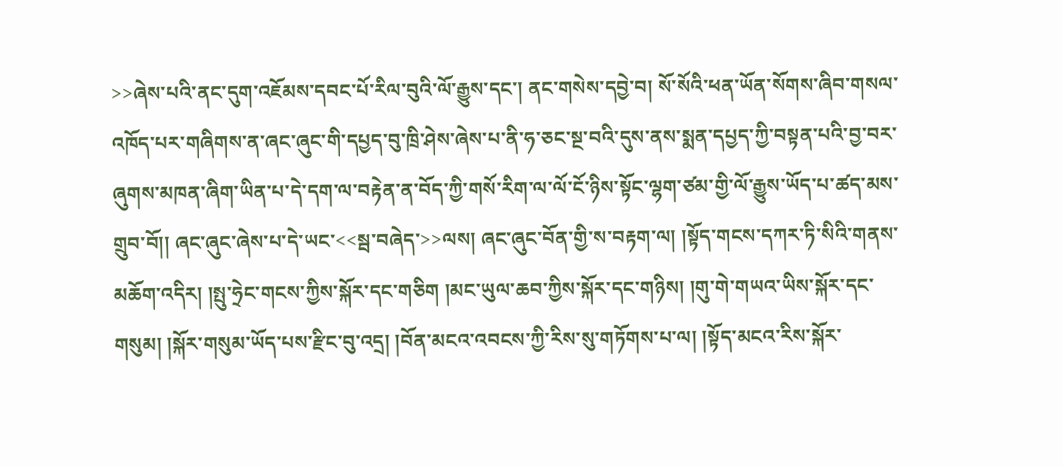>>ཞེས་པའི་ནང་དུག་འཇོམས་དབང་པོ་རིལ་བུའི་ལོ་རྒྱུས་དང་། ནང་གསེས་དབྱེ་བ། སོ་སོའི་ཕན་ཡོན་སོགས་ཞིབ་གསལ་འཁོད་པར་གཞིགས་ན་ཞང་ཞུང་གི་དཔྱད་བུ་ཁྲི་ཤེས་ཞེས་པ་ནི་ཧ་ཅང་སྔ་བའི་དུས་ནས་སྨན་དཔྱད་ཀྱི་བསྟན་པའི་བྱ་བར་ཞུགས་མཁན་ཞིག་ཡིན་པ་དེ་དག་ལ་བརྟེན་ན་བོད་ཀྱི་གསོ་རིག་ལ་ལོ་ངོ་ཉིས་སྟོང་ལྷག་ཙམ་གྱི་ལོ་རྒྱུས་ཡོད་པ་ཚད་མས་གྲུབ་བོ།། ཞང་ཞུང་ཞེས་པ་དེ་ཡང་<<སྦ་བཞེད་>>ལས། ཞང་ཞུང་བོན་གྱི་ས་བརྟག་ལ། །སྟོད་གངས་དཀར་ཏི་སིའི་གནས་མཆོག་འདིར། །སྤུ་ཧྲེང་གངས་ཀྱིས་སྐོར་དང་གཅིག །མང་ཡུལ་ཆབ་ཀྱིས་སྐོར་དང་གཉིས། །གུ་གེ་གཡའ་ཡིས་སྐོར་དང་གསུམ། །སྐོར་གསུམ་ཡོད་པས་རྫིང་བུ་འདྲ། །བོན་མངའ་འབངས་ཀྱི་རིས་སུ་གཏོགས་པ་ལ། །སྟོད་མངའ་རིས་སྐོར་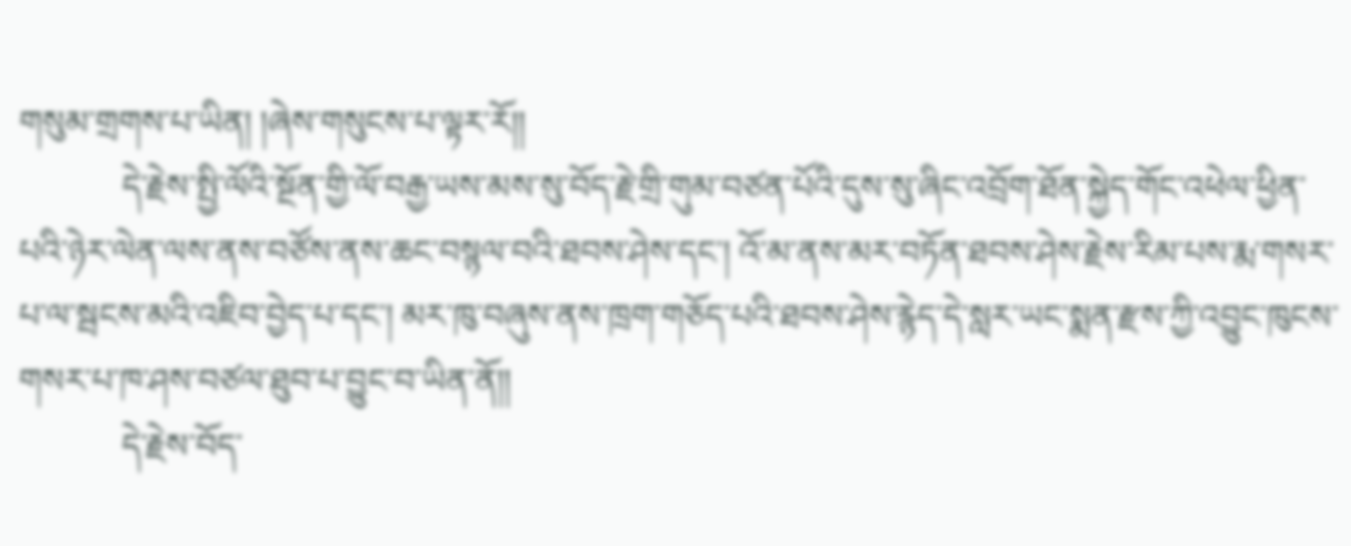གསུམ་གྲགས་པ་ཡིན། །ཞེས་གསུངས་པ་ལྟར་རོ།།
            དེ་རྗེས་སྤྱི་ལོའི་སྔོན་གྱི་ལོ་བརྒྱ་ཡས་མས་སུ་བོད་རྗེ་གྲི་གུམ་བཙན་པོའི་དུས་སུ་ཞིང་འབྲོག་ཐོན་སྐྱེད་གོང་འཕེལ་ཕྱིན་པའི་ཉེར་ལེན་ལས་ནས་བཙོས་ནས་ཆང་བསྙལ་བའི་ཐབས་ཤེས་དང་། འོ་མ་ནས་མར་བཏོན་ཐབས་ཤེས་རྗེས་རིམ་པས་རྨ་གསར་པ་ལ་སྦངས་མའི་འཇིབ་བྱེད་པ་དང་། མར་ཁུ་བཞུས་ནས་ཁྲག་གཅོད་པའི་ཐབས་ཤེས་རྙེད་དེ་སླར་ཡང་སྨན་རྫས་ཀྱི་འབྱུང་ཁུངས་གསར་པ་ཁ་ཤས་བཙལ་ཐུབ་པ་བྱུང་བ་ཡིན་ནོ།།
            དེ་རྗེས་བོད་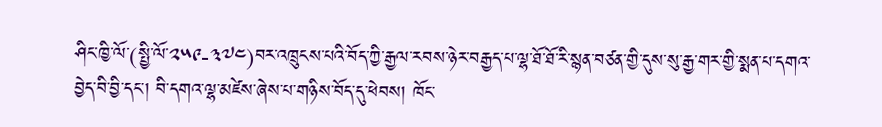ཤིང་ཁྱི་ལོ་(སྤྱི་ལོ་༢༥༩-༣༧༤)བར་འཁྲུངས་པའི་བོད་ཀྱི་རྒྱལ་རབས་ཉེར་བརྒྱད་པ་ལྷ་ཐོ་ཐོ་རི་སྙན་བཙན་གྱི་དུས་སུ་རྒྱ་གར་གྱི་སྨན་པ་དགའ་བྱེད་བི་བྱི་དང་། བི་དགའ་ལྷ་མཛེས་ཞེས་པ་གཉིས་བོད་དུ་ཕེབས། ཁོང་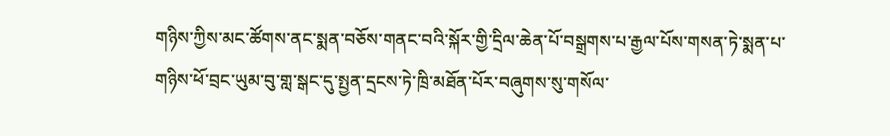གཉིས་ཀྱིས་མང་ཚོགས་ནང་སྨན་བཅོས་གནང་བའི་སྐོར་གྱི་དྲིལ་ཆེན་པོ་བསྒྲགས་པ་རྒྱལ་པོས་གསན་ཏེ་སྨན་པ་གཉིས་ཕོ་བྲང་ཡུམ་བུ་གླ་སྒང་དུ་སྤྱན་དྲངས་ཏེ་ཁྲི་མཐོན་པོར་བཞུགས་སུ་གསོལ་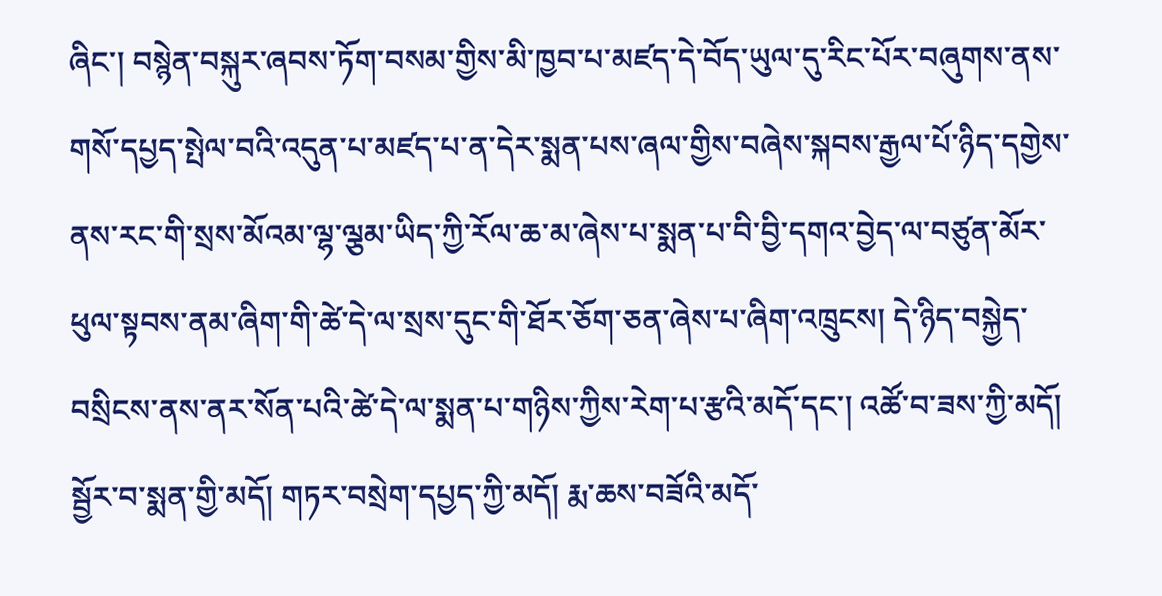ཞིང་། བསྙེན་བསྐུར་ཞབས་ཏོག་བསམ་གྱིས་མི་ཁྱབ་པ་མཛད་དེ་བོད་ཡུལ་དུ་རིང་པོར་བཞུགས་ནས་གསོ་དཔྱད་སྤེལ་བའི་འདུན་པ་མཛད་པ་ན་དེར་སྨན་པས་ཞལ་གྱིས་བཞེས་སྐབས་རྒྱལ་པོ་ཉིད་དགྱེས་ནས་རང་གི་སྲས་མོའམ་ལྷ་ལྕམ་ཡིད་ཀྱི་རོལ་ཆ་མ་ཞེས་པ་སྨན་པ་བི་བྱི་དགའ་བྱེད་ལ་བཙུན་མོར་ཕུལ་སྟབས་ནམ་ཞིག་གི་ཚེ་དེ་ལ་སྲས་དུང་གི་ཐོར་ཅོག་ཅན་ཞེས་པ་ཞིག་འཁྲུངས། དེ་ཉིད་བསྐྱེད་བསྲིངས་ནས་ནར་སོན་པའི་ཚེ་དེ་ལ་སྨན་པ་གཉིས་ཀྱིས་རེག་པ་རྩའི་མདོ་དང་། འཚོ་བ་ཟས་ཀྱི་མདོ། སྦྱོར་བ་སྨན་གྱི་མདོ། གཏར་བསྲེག་དཔྱད་ཀྱི་མདོ། རྨ་ཆས་བཟོའི་མདོ་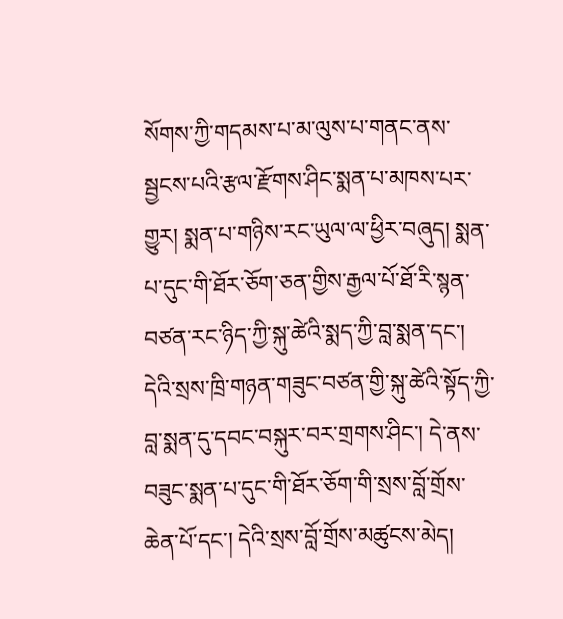སོགས་ཀྱི་གདམས་པ་མ་ལུས་པ་གནང་ནས་སྦྱངས་པའི་རྩལ་རྫོགས་ཤིང་སྨན་པ་མཁས་པར་གྱུར། སྨན་པ་གཉིས་རང་ཡུལ་ལ་ཕྱིར་བཞུད། སྨན་པ་དུང་གི་ཐོར་ཅོག་ཅན་གྱིས་རྒྱལ་པོ་ཐོ་རི་སྙན་བཙན་རང་ཉིད་ཀྱི་སྐུ་ཚེའི་སྨད་ཀྱི་བླ་སྨན་དང་། དེའི་སྲས་ཁྲི་གཉན་གཟུང་བཙན་གྱི་སྐུ་ཚེའི་སྟོད་ཀྱི་བླ་སྨན་དུ་དབང་བསྐུར་བར་གྲགས་ཤིང་། དེ་ནས་བཟུང་སྨན་པ་དུང་གི་ཐོར་ཅོག་གི་སྲས་བློ་གྲོས་ཆེན་པོ་དང་། དེའི་སྲས་བློ་གྲོས་མཚུངས་མེད།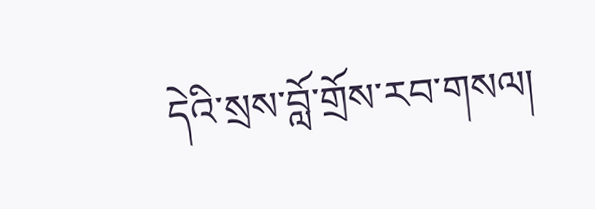དེའི་སྲས་བློ་གྲོས་རབ་གསལ།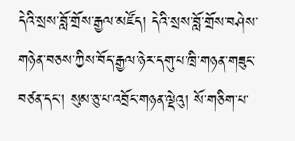དེའི་སྲས་བློ་གྲོས་རྒྱལ་མཛོད། དེའི་སྲས་བློ་གྲོས་བཤེས་གཉེན་བཅས་ཀྱིས་བོད་རྒྱལ་ཉེར་དགུ་པ་ཁྲི་གཉན་གཟུང་བཙན་དང་། སུམ་ཅུ་པ་འབྲོང་གཉན་ལྡེའུ། སོ་གཅིག་པ་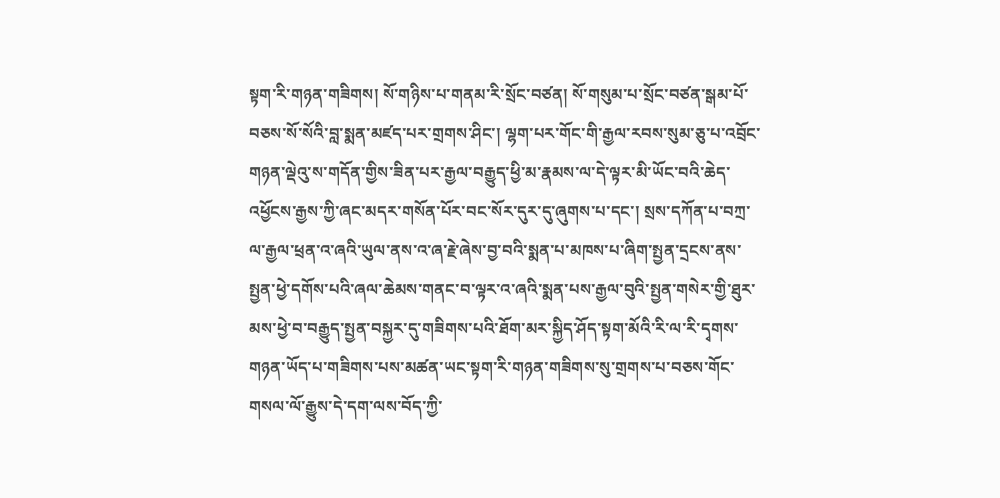སྟག་རི་གཉན་གཟིགས། སོ་གཉིས་པ་གནམ་རི་སྲོང་བཙན། སོ་གསུམ་པ་སྲོང་བཙན་སྒམ་པོ་བཅས་སོ་སོའི་བླ་སྨན་མཛད་པར་གྲགས་ཤིང་། ལྷག་པར་གོང་གི་རྒྱལ་རབས་སུམ་ཅུ་པ་འབྲོང་གཉན་ལྡེའུ་ས་གདོན་གྱིས་ཟིན་པར་རྒྱལ་བརྒྱུད་ཕྱི་མ་རྣམས་ལ་དེ་ལྟར་མི་ཡོང་བའི་ཆེད་འཕྱོངས་རྒྱས་ཀྱི་ཞང་མདར་གསོན་པོར་བང་སོར་དུར་དུ་ཞུགས་པ་དང་། སྲས་དཀོན་པ་བཀྲ་ལ་རྒྱལ་ཕྲན་འ་ཞའི་ཡུལ་ནས་འ་ཞ་རྗེ་ཞེས་བྱ་བའི་སྨན་པ་མཁས་པ་ཞིག་སྤྱན་དྲངས་ནས་སྤྱན་ཕྱེ་དགོས་པའི་ཞལ་ཆེམས་གནང་བ་ལྟར་འ་ཞའི་སྨན་པས་རྒྱལ་བུའི་སྤྱན་གསེར་གྱི་ཐུར་མས་ཕྱེ་བ་བརྒྱུད་སྤྱན་བསྐྱར་དུ་གཟིགས་པའི་ཐོག་མར་སྐྱིད་ཤོད་སྟག་མོའི་རི་ལ་རི་དྭགས་གཉན་ཡོད་པ་གཟིགས་པས་མཚན་ཡང་སྟག་རི་གཉན་གཟིགས་སུ་གྲགས་པ་བཅས་གོང་གསལ་ལོ་རྒྱུས་དེ་དག་ལས་བོད་ཀྱི་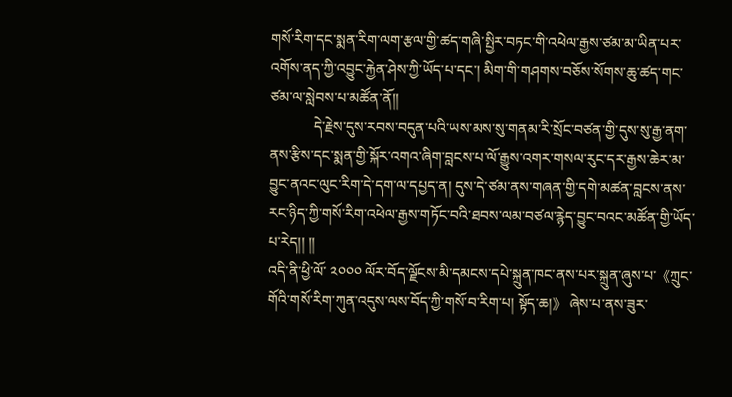གསོ་རིག་དང་སྨན་རིག་ལག་རྩལ་གྱི་ཚད་གཞི་སྤྱིར་བཏང་གི་འཕེལ་རྒྱས་ཙམ་མ་ཡིན་པར་འགོས་ནད་ཀྱི་འབྱུང་རྐྱེན་ཤེས་ཀྱི་ཡོད་པ་དང་། མིག་གི་གཤགས་བཅོས་སོགས་ཆུ་ཚད་གང་ཙམ་ལ་སླེབས་པ་མཚོན་ནོ།།
            དེ་རྗེས་དུས་རབས་བདུན་པའི་ཡས་མས་སུ་གནམ་རི་སྲོང་བཙན་གྱི་དུས་སུ་རྒྱ་ནག་ནས་རྩིས་དང་སྨན་གྱི་སྐོར་འགའ་ཞིག་བླངས་པ་ལོ་རྒྱུས་འགར་གསལ་རུང་དར་རྒྱས་ཆེར་མ་བྱུང་ནའང་ལུང་རིག་དེ་དག་ལ་དཔྱད་ན། དུས་དེ་ཙམ་ནས་གཞན་གྱི་དགེ་མཚན་བླངས་ནས་རང་ཉིད་ཀྱི་གསོ་རིག་འཕེལ་རྒྱས་གཏོང་བའི་ཐབས་ལམ་བཙལ་རྙེད་བྱུང་བའང་མཚོན་གྱི་ཡོད་པ་རེད།། །།
འདི་ནི་ཕྱི་ལོ་ ༢༠༠༠ ལོར་བོད་ལྗོངས་མི་དམངས་དཔེ་སྐྲུན་ཁང་ནས་པར་སྐྲུན་ཞུས་པ་《ཀྲུང་གོའི་གསོ་རིག་ཀུན་འདུས་ལས་བོད་ཀྱི་གསོ་བ་རིག་པ། སྟོད་ཆ།》 ཞེས་པ་ནས་ཟུར་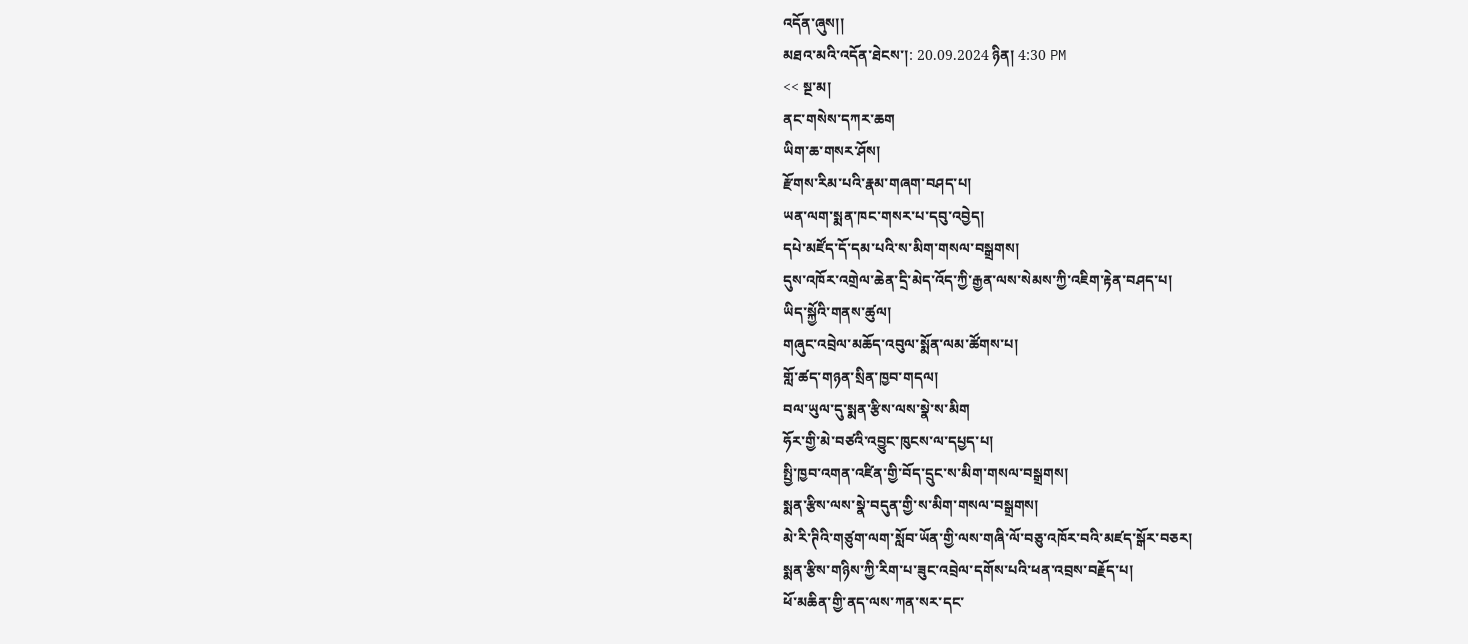འདོན་ཞུས།།
མཐའ་མའི་འདོན་ཐེངས་།: 20.09.2024 ཉིན། 4:30 PM
<< སྔ་མ།
ནང་གསེས་དཀར་ཆག
ཡིག་ཆ་གསར་ཤོས།
རྫོགས་རིམ་པའི་རྣམ་གཞག་བཤད་པ།
ཡན་ལག་སྨན་ཁང་གསར་པ་དབུ་འབྱེད།
དཔེ་མཛོད་དོ་དམ་པའི་ས་མིག་གསལ་བསྒྲགས།
དུས་འཁོར་འགྲེལ་ཆེན་དྲི་མེད་འོད་ཀྱི་རྒྱན་ལས་སེམས་ཀྱི་འཇིག་རྟེན་བཤད་པ།
ཡིད་སྐྱོའི་གནས་ཚུལ།
གཞུང་འབྲེལ་མཆོད་འབུལ་སྨོན་ལམ་ཚོགས་པ།
གློ་ཚད་གཉན་སྲིན་ཁྱབ་གདལ།
བལ་ཡུལ་དུ་སྨན་རྩིས་ལས་སྣེ་ས་མིག
ཧོར་གྱི་མེ་བཙའི་འབྱུང་ཁུངས་ལ་དཔྱད་པ།
སྤྱི་ཁྱབ་འགན་འཛིན་གྱི་བོད་དྲུང་ས་མིག་གསལ་བསྒྲགས།
སྨན་རྩིས་ལས་སྣེ་བདུན་གྱི་ས་མིག་གསལ་བསྒྲགས།
མེ་རི་ཊིའི་གཙུག་ལག་སློབ་ཡོན་གྱི་ལས་གཞི་ལོ་བཅུ་འཁོར་བའི་མཛད་སྒོར་བཅར།
སྨན་རྩིས་གཉིས་ཀྱི་རིག་པ་ཟུང་འབྲེལ་དགོས་པའི་ཕན་འབྲས་བརྗོད་པ།
ཕོ་མཆིན་གྱི་ནད་ལས་ཀན་སར་དང་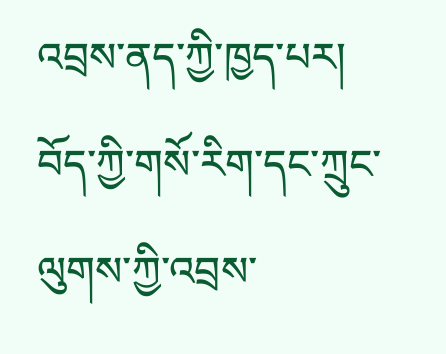འབྲས་ནད་ཀྱི་ཁྱད་པར།
བོད་ཀྱི་གསོ་རིག་དང་ཀྲུང་ལུགས་ཀྱི་འབྲས་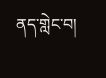ནད་གླེང་བ།